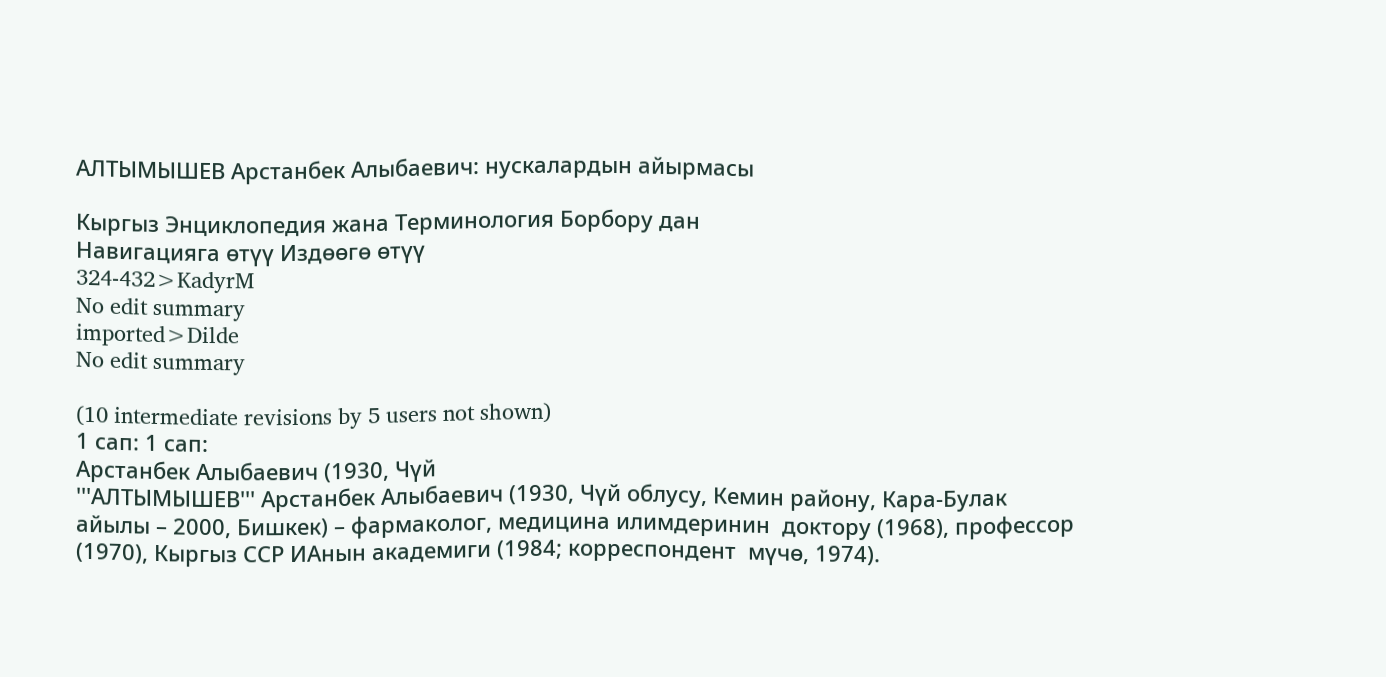АЛТЫМЫШЕВ Арстанбек Алыбаевич: нускалардын айырмасы

Кыргыз Энциклопедия жана Терминология Борбору дан
Навигацияга өтүү Издөөгө өтүү
324-432>KadyrM
No edit summary
imported>Dilde
No edit summary

(10 intermediate revisions by 5 users not shown)
1 сап: 1 сап:
Арстанбек Алыбаевич (1930, Чүй
'''АЛТЫМЫШЕВ''' Арстанбек Алыбаевич (1930, Чүй облусу, Кемин району, Кара-Булак айылы – 2000, Бишкек) – фармаколог, медицина илимдеринин  доктору (1968), профессор (1970), Кыргыз ССР ИАнын академиги (1984; корреспондент  мүчө, 1974).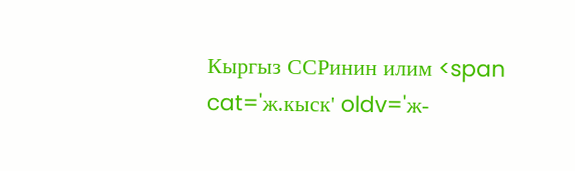Кыргыз ССРинин илим <span cat='ж.кыск' oldv='ж-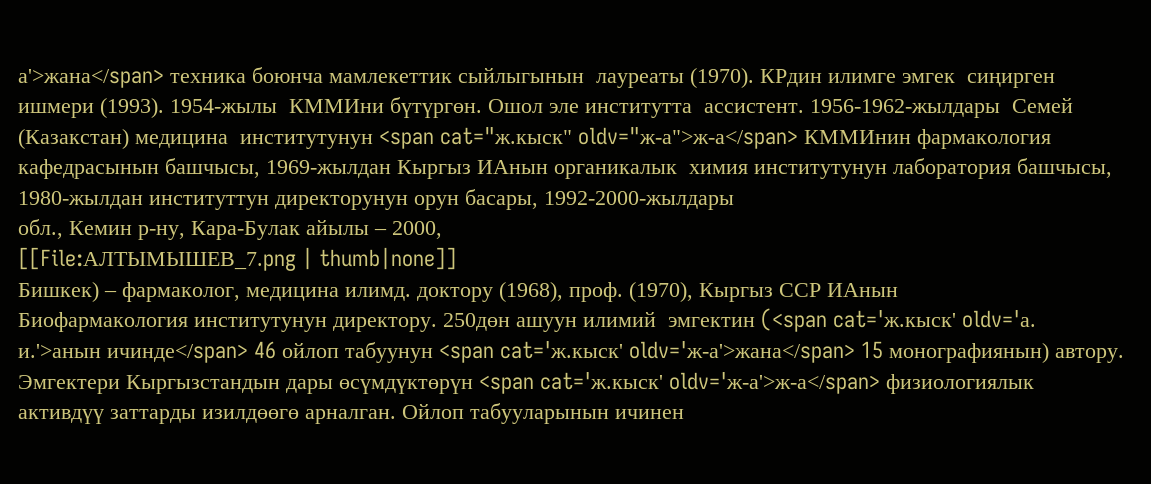а'>жана</span> техника боюнча мамлекеттик сыйлыгынын  лауреаты (1970). КРдин илимге эмгек  сиңирген  ишмери (1993). 1954-жылы  КММИни бүтүргөн. Ошол эле институтта  ассистент. 1956-1962-жылдары  Семей (Казакстан) медицина  институтунун <span cat="ж.кыск" oldv="ж-а">ж-а</span> КММИнин фармакология кафедрасынын башчысы, 1969-жылдан Кыргыз ИАнын органикалык  химия институтунун лаборатория башчысы, 1980-жылдан институттун директорунун орун басары, 1992-2000-жылдары
обл., Кемин р-ну, Кара-Булак айылы – 2000,
[[File:АЛТЫМЫШЕВ_7.png | thumb|none]]
Бишкек) – фармаколог, медицина илимд. доктору (1968), проф. (1970), Кыргыз ССР ИАнын
Биофармакология институтунун директору. 250дөн ашуун илимий  эмгектин (<span cat='ж.кыск' oldv='а. и.'>анын ичинде</span> 46 ойлоп табуунун <span cat='ж.кыск' oldv='ж-а'>жана</span> 15 монографиянын) автору. Эмгектери Кыргызстандын дары өсүмдүктөрүн <span cat='ж.кыск' oldv='ж-а'>ж-а</span> физиологиялык  активдүү заттарды изилдөөгө арналган. Ойлоп табууларынын ичинен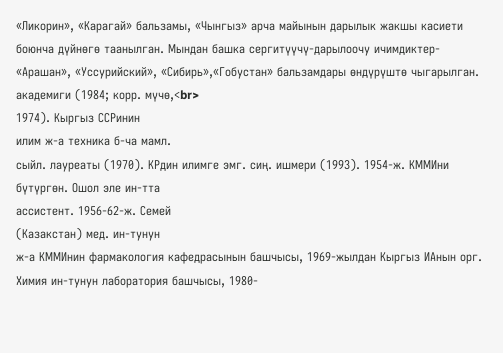«Ликорин», «Карагай» бальзамы, «Чынгыз» арча майынын дарылык жакшы касиети боюнча дүйнөгө таанылган. Мындан башка сергитүүчү-дарылоочу ичимдиктер- «Арашан», «Уссурийский», «Сибирь»,«Гобустан» бальзамдары өндүрүштө чыгарылган.
академиги (1984; корр. мүчө,<br>
1974). Кыргыз ССРинин
илим ж-а техника б-ча мамл.
сыйл. лауреаты (1970). КРдин илимге эмг. сиң. ишмери (1993). 1954-ж. КММИни
бүтүргөн. Ошол эле ин-тта
ассистент. 1956-62-ж. Семей
(Казакстан) мед. ин-тунун
ж-а КММИнин фармакология кафедрасынын башчысы, 1969-жылдан Кыргыз ИАнын орг. Химия ин-тунун лаборатория башчысы, 1980-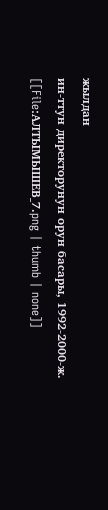жылдан
ин-ттун директорунун орун басары, 1992-2000-ж.
[[File:АЛТЫМЫШЕВ_7.png | thumb | none]]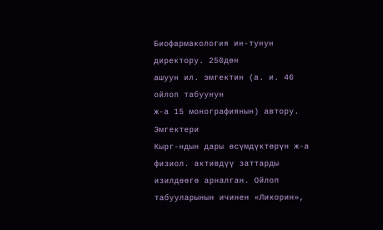Биофармакология ин-тунун директору. 250дөн
ашуун ил. эмгектин (а. и. 46 ойлоп табуунун
ж-а 15 монографиянын) автору. Эмгектери
Кырг-ндын дары өсүмдүктөрүн ж-а физиол. активдүү заттарды изилдөөгө арналган. Ойлоп
табууларынын ичинен «Ликорин»,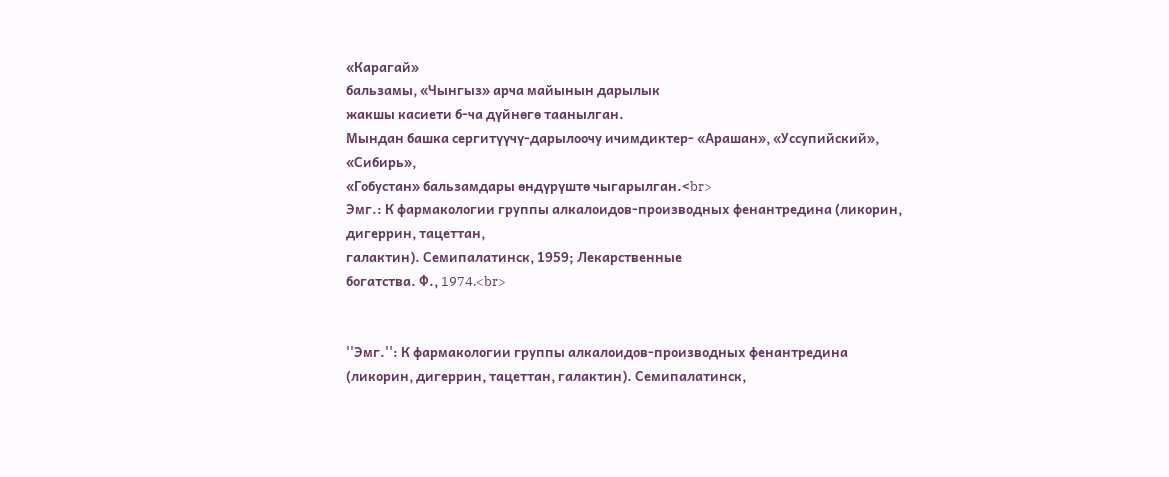«Карагай»
бальзамы, «Чынгыз» арча майынын дарылык
жакшы касиети б-ча дүйнөгө таанылган.
Мындан башка сергитүүчү-дарылоочу ичимдиктер- «Арашан», «Уссупийский», «Сибирь»,
«Гобустан» бальзамдары өндүрүштө чыгарылган.<br>
Эмг.: К фармакологии группы алкалоидов-производных фенантредина (ликорин, дигеррин, тацеттан,
галактин). Семипалатинск, 1959; Лекарственные
богатства. Ф., 1974.<br>


''Эмг.'': К фармакологии группы алкалоидов-производных фенантредина (ликорин, дигеррин, тацеттан, галактин). Семипалатинск,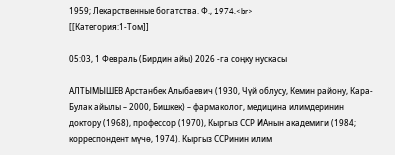1959; Лекарственные богатства. Ф., 1974.<br>
[[Категория:1-Том]]

05:03, 1 Февраль (Бирдин айы) 2026 -га соңку нускасы

АЛТЫМЫШЕВ Арстанбек Алыбаевич (1930, Чүй облусу, Кемин району, Кара-Булак айылы – 2000, Бишкек) – фармаколог, медицина илимдеринин доктору (1968), профессор (1970), Кыргыз ССР ИАнын академиги (1984; корреспондент мүчө, 1974). Кыргыз ССРинин илим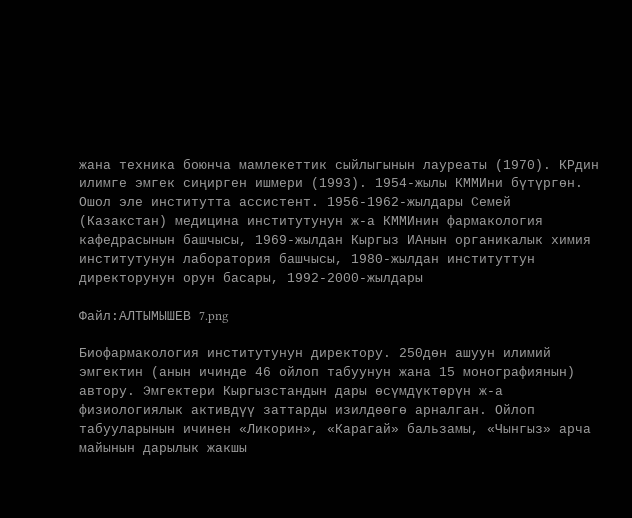жана техника боюнча мамлекеттик сыйлыгынын лауреаты (1970). КРдин илимге эмгек сиңирген ишмери (1993). 1954-жылы КММИни бүтүргөн. Ошол эле институтта ассистент. 1956-1962-жылдары Семей (Казакстан) медицина институтунун ж-а КММИнин фармакология кафедрасынын башчысы, 1969-жылдан Кыргыз ИАнын органикалык химия институтунун лаборатория башчысы, 1980-жылдан институттун директорунун орун басары, 1992-2000-жылдары

Файл:АЛТЫМЫШЕВ 7.png

Биофармакология институтунун директору. 250дөн ашуун илимий эмгектин (анын ичинде 46 ойлоп табуунун жана 15 монографиянын) автору. Эмгектери Кыргызстандын дары өсүмдүктөрүн ж-а физиологиялык активдүү заттарды изилдөөгө арналган. Ойлоп табууларынын ичинен «Ликорин», «Карагай» бальзамы, «Чынгыз» арча майынын дарылык жакшы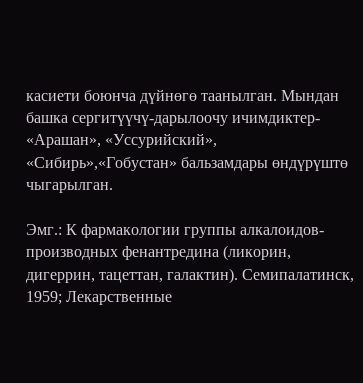касиети боюнча дүйнөгө таанылган. Мындан башка сергитүүчү-дарылоочу ичимдиктер- «Арашан», «Уссурийский», «Сибирь»,«Гобустан» бальзамдары өндүрүштө чыгарылган.

Эмг.: К фармакологии группы алкалоидов-производных фенантредина (ликорин, дигеррин, тацеттан, галактин). Семипалатинск, 1959; Лекарственные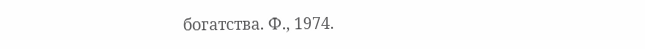богатства. Ф., 1974.